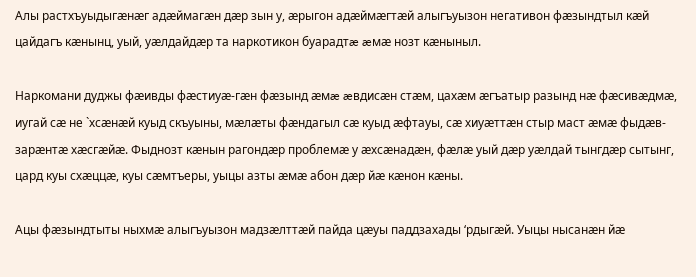Алы растхъуыдыгæнæг адæймагæн дæр зын у, æрыгон адæймæгтæй алыгъуызон негативон фæзындтыл кæй цайдагъ кæнынц, уый, уæлдайдæр та наркотикон буарадтæ æмæ нозт кæныныл.

Наркомани дуджы фæивды фæстиуæ-гæн фæзынд æмæ æвдисæн стæм, цахæм æгъатыр разынд нæ фæсивæдмæ, иугай сæ не `хсæнæй куыд скъуыны, мæлæты фæндагыл сæ куыд æфтауы, сæ хиуæттæн стыр маст æмæ фыдæв-зарæнтæ хæсгæйæ. Фыднозт кæнын рагондæр проблемæ у æхсæнадæн, фæлæ уый дæр уæлдай тынгдæр сытынг, цард куы схæццæ, куы сæмтъеры, уыцы азты æмæ абон дæр йæ кæнон кæны.

Ацы фæзындтыты ныхмæ алыгъуызон мадзæлттæй пайда цæуы паддзахады ‘рдыгæй. Уыцы нысанæн йæ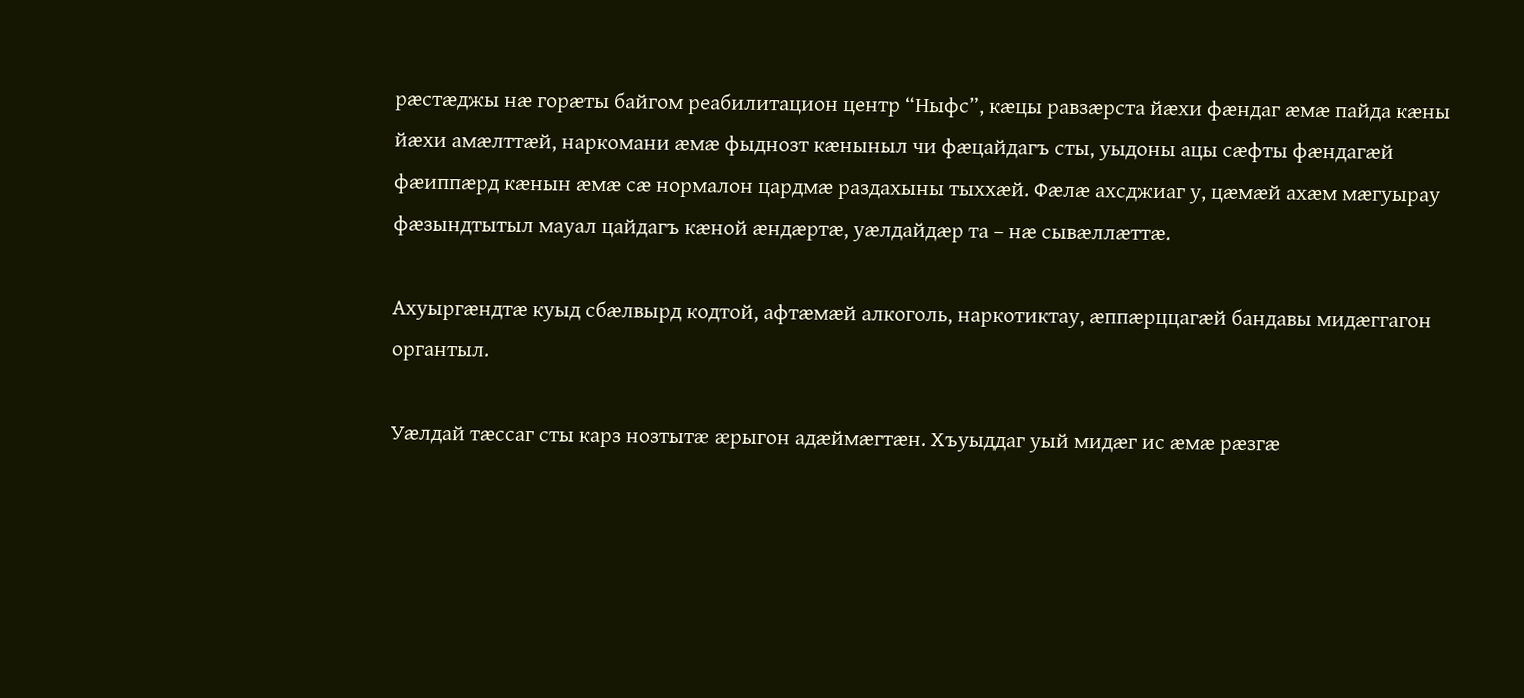рæстæджы нæ горæты байгом реабилитацион центр “Ныфс”, кæцы равзæрста йæхи фæндаг æмæ пайда кæны йæхи амæлттæй, наркомани æмæ фыднозт кæныныл чи фæцайдагъ сты, уыдоны ацы сæфты фæндагæй фæиппæрд кæнын æмæ сæ нормалон цардмæ раздахыны тыххæй. Фæлæ ахсджиаг у, цæмæй ахæм мæгуырау фæзындтытыл мауал цайдагъ кæной æндæртæ, уæлдайдæр та – нæ сывæллæттæ.

Ахуыргæндтæ куыд сбæлвырд кодтой, афтæмæй алкоголь, наркотиктау, æппæрццагæй бандавы мидæггагон органтыл.

Уæлдай тæссаг сты карз нозтытæ æрыгон адæймæгтæн. Хъуыддаг уый мидæг ис æмæ рæзгæ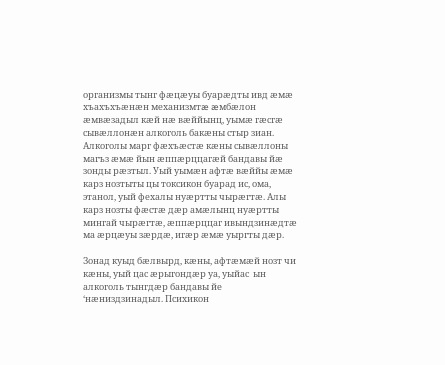организмы тынг фæцæуы буарæдты ивд æмæ хъахъхъæнæн механизмтæ æмбæлон æмвæзадыл кæй нæ вæййынц, уымæ гæсгæ сывæллонæн алкоголь бакæны стыр зиан. Алкоголы марг фæхъæстæ кæны сывæллоны магъз æмæ йын æппæрццагæй бандавы йæ зонды рæзтыл. Уый уымæн афтæ вæййы æмæ карз нозтыты цы токсикон буарад ис, ома, этанол, уый фехалы нуæртты чырæгтæ. Алы карз нозты фæстæ дæр амæлынц нуæртты мингай чырæгтæ, æппæрццаг ивындзинæдтæ ма æрцæуы зæрдæ, игæр æмæ уыргты дæр.

Зонад куыд бæлвырд, кæны, афтæмæй нозт чи кæны, уый цас æрыгондæр уа, уыйас  ын алкоголь тынгдæр бандавы йе ‘нæниздзинадыл. Психикон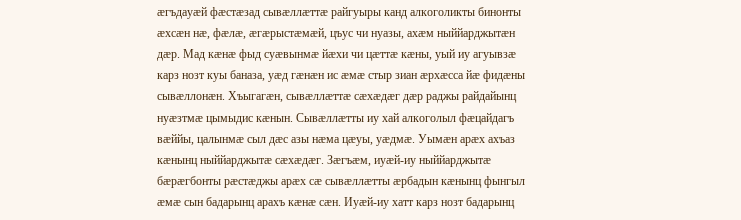æгъдауæй фæстæзад сывæллæттæ райгуыры канд алкоголикты бинонты æхсæн нæ, фæлæ, æгæрыстæмæй, цъус чи нуазы, ахæм ныййарджытæн дæр. Мад кæнæ фыд суæвынмæ йæхи чи цæттæ кæны, уый иу агуывзæ карз нозт куы баназа, уæд гæнæн ис æмæ стыр зиан æрхæсса йæ фидæны сывæллонæн. Хъыгагæн, сывæллæттæ сæхæдæг дæр раджы райдайынц нуæзтмæ цымыдис кæнын. Сывæллæтты иу хай алкоголыл фæцайдагъ вæййы, цалынмæ сыл дæс азы нæма цæуы, уæдмæ. Уымæн арæх ахъаз кæнынц ныййарджытæ сæхæдæг. Зæгъæм, иуæй-иу ныййарджытæ бæрæгбонты рæстæджы арæх сæ сывæллæтты æрбадын кæнынц фынгыл æмæ сын бадарынц арахъ кæнæ сæн. Иуæй-иу хатт карз нозт бадарынц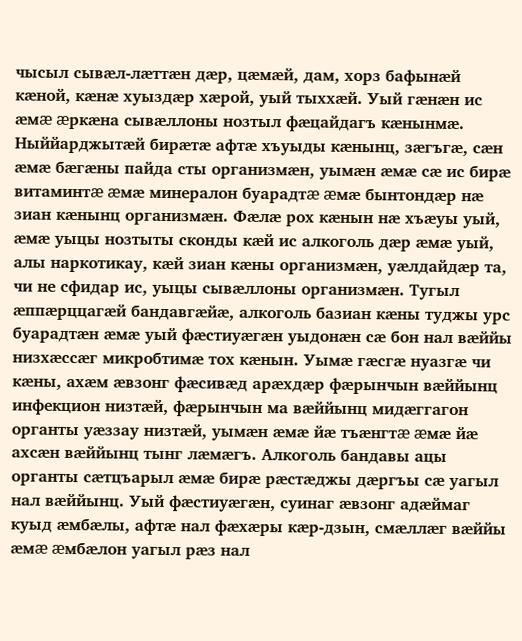чысыл сывæл-лæттæн дæр, цæмæй, дам, хорз бафынæй кæной, кæнæ хуыздæр хæрой, уый тыххæй. Уый гæнæн ис æмæ æркæна сывæллоны нозтыл фæцайдагъ кæнынмæ. Ныййарджытæй бирæтæ афтæ хъуыды кæнынц, зæгъгæ, сæн æмæ бæгæны пайда сты организмæн, уымæн æмæ сæ ис бирæ витаминтæ æмæ минералон буарадтæ æмæ бынтондæр нæ зиан кæнынц организмæн. Фæлæ рох кæнын нæ хъæуы уый, æмæ уыцы нозтыты сконды кæй ис алкоголь дæр æмæ уый,  алы наркотикау, кæй зиан кæны организмæн, уæлдайдæр та, чи не сфидар ис, уыцы сывæллоны организмæн. Тугыл æппæрццагæй бандавгæйæ, алкоголь базиан кæны туджы урс буарадтæн æмæ уый фæстиуæгæн уыдонæн сæ бон нал вæййы низхæссæг микробтимæ тох кæнын. Уымæ гæсгæ нуазгæ чи кæны, ахæм æвзонг фæсивæд арæхдæр фæрынчын вæййынц инфекцион низтæй, фæрынчын ма вæййынц мидæггагон органты уæззау низтæй, уымæн æмæ йæ тъæнгтæ æмæ йæ ахсæн вæййынц тынг лæмæгъ. Алкоголь бандавы ацы органты сæтцъарыл æмæ бирæ рæстæджы дæргъы сæ уагыл нал вæййынц. Уый фæстиуæгæн, суинаг æвзонг адæймаг куыд æмбæлы, афтæ нал фæхæры кæр-дзын, смæллæг вæййы æмæ æмбæлон уагыл рæз нал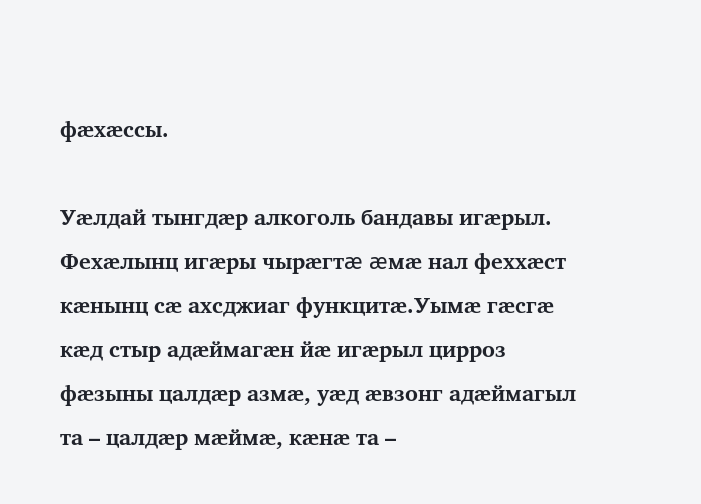фæхæссы.

Уæлдай тынгдæр алкоголь бандавы игæрыл. Фехæлынц игæры чырæгтæ æмæ нал феххæст кæнынц сæ ахсджиаг функцитæ.Уымæ гæсгæ кæд стыр адæймагæн йæ игæрыл цирроз фæзыны цалдæр азмæ, уæд æвзонг адæймагыл та – цалдæр мæймæ, кæнæ та –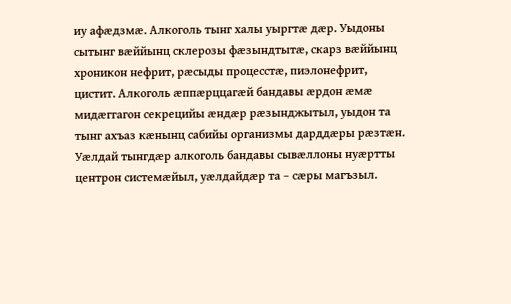иу афæдзмæ. Алкоголь тынг халы уыргтæ дæр. Уыдоны сытынг вæййынц склерозы фæзындтытæ, скарз вæййынц хроникон нефрит, рæсыды процесстæ, пиэлонефрит, цистит. Алкоголь æппæрццагæй бандавы æрдон æмæ мидæггагон секрецийы æндæр рæзынджытыл, уыдон та тынг ахъаз кæнынц сабийы организмы дарддæры рæзтæн. Уæлдай тынгдæр алкоголь бандавы сывæллоны нуæртты центрон системæйыл, уæлдайдæр та – сæры магъзыл.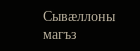Сывæллоны магъз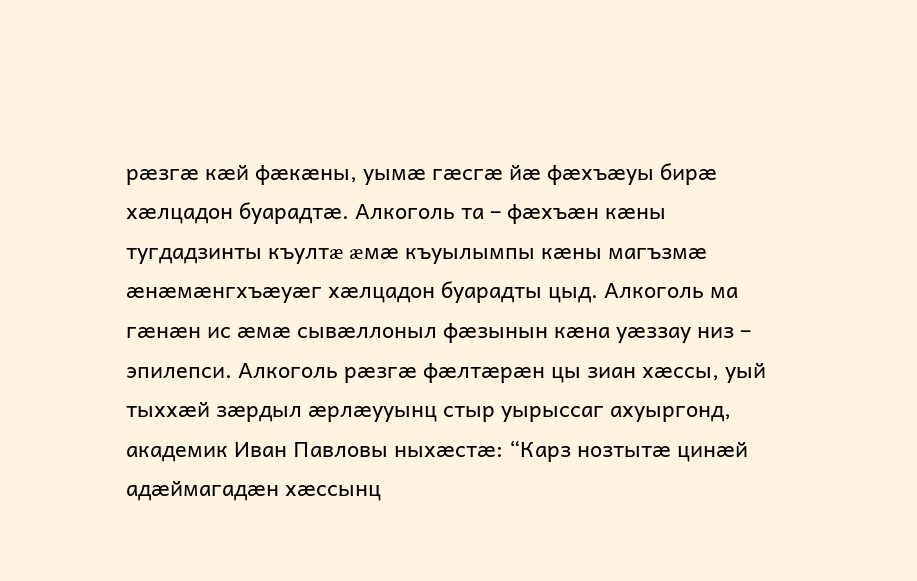рæзгæ кæй фæкæны, уымæ гæсгæ йæ фæхъæуы бирæ хæлцадон буарадтæ. Алкоголь та – фæхъæн кæны тугдадзинты къултæ æмæ къуылымпы кæны магъзмæ æнæмæнгхъæуæг хæлцадон буарадты цыд. Алкоголь ма гæнæн ис æмæ сывæллоныл фæзынын кæна уæззау низ – эпилепси. Алкоголь рæзгæ фæлтæрæн цы зиан хæссы, уый тыххæй зæрдыл æрлæууынц стыр уырыссаг ахуыргонд, академик Иван Павловы ныхæстæ: “Карз нозтытæ цинæй адæймагадæн хæссынц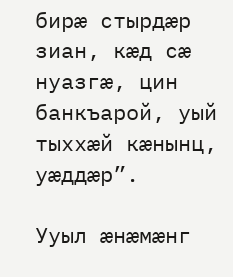бирæ стырдæр зиан, кæд сæ нуазгæ, цин банкъарой, уый тыххæй кæнынц, уæддæр”.

Ууыл æнæмæнг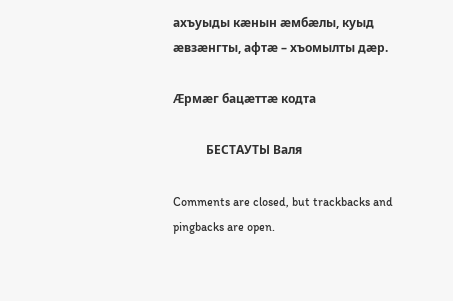ахъуыды кæнын æмбæлы, куыд æвзæнгты, афтæ – хъомылты дæр.

Æрмæг бацæттæ кодта

           БЕСТАУТЫ Валя

Comments are closed, but trackbacks and pingbacks are open.